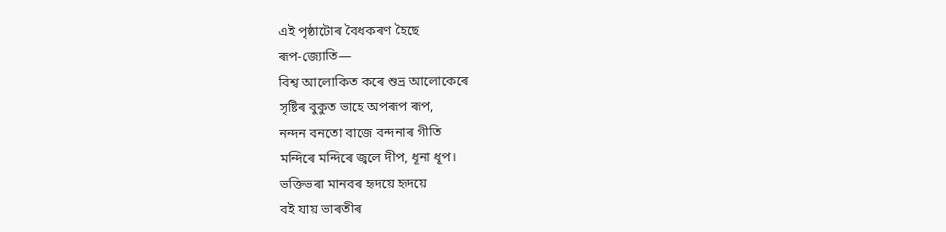এই পৃষ্ঠাটোৰ বৈধকৰণ হৈছে
ৰূপ-জ্যোতি—
বিশ্ব আলোকিত কৰে শুভ্ৰ আলোকেৰে
সৃষ্টিৰ বুকুত ভাহে অপৰূপ ৰূপ,
নন্দন বনতো বাজে বন্দনাৰ গীতি
মন্দিৰে মন্দিৰে জ্বলে দীপ, ধূনা ধূপ।
ভক্তিভৰা মানবৰ হৃদয়ে হৃদয়ে
বই যায় ভাৰতীৰ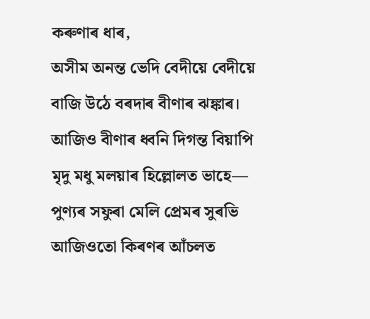কৰুণাৰ ধাৰ,
অসীম অনন্ত ভেদি বেদীয়ে বেদীয়ে
বাজি উঠে বৰদাৰ বীণাৰ ঝঙ্কাৰ।
আজিও বীণাৰ ধ্বনি দিগন্ত বিয়াপি
মৃদু মধু মলয়াৰ হিল্লোলত ভাহে—
পুণ্যৰ সফুৰা মেলি প্ৰেমৰ সুৰভি
আজিওতো কিৰণৰ আঁচলত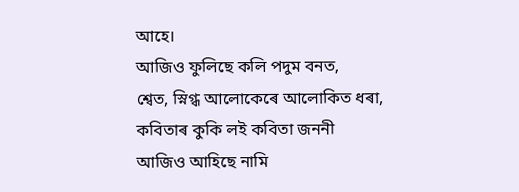আহে।
আজিও ফুলিছে কলি পদুম বনত,
শ্বেত, স্নিগ্ধ আলোকেৰে আলোকিত ধৰা,
কবিতাৰ কুকি লই কবিতা জননী
আজিও আহিছে নামি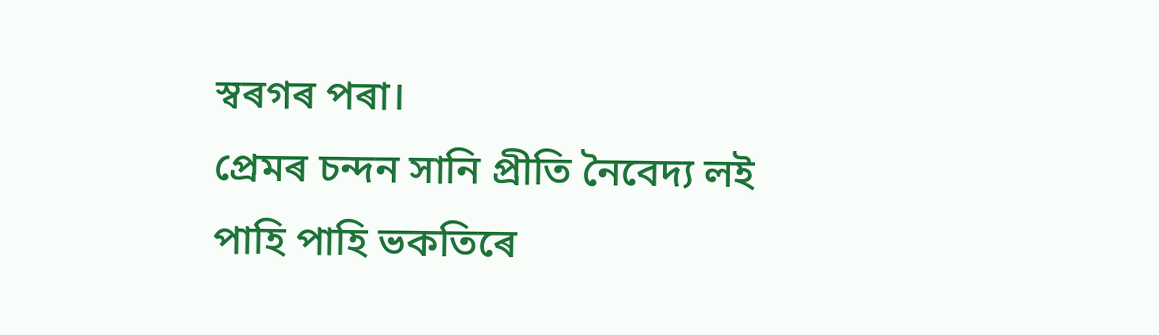স্বৰগৰ পৰা।
প্ৰেমৰ চন্দন সানি প্ৰীতি নৈবেদ্য লই
পাহি পাহি ভকতিৰে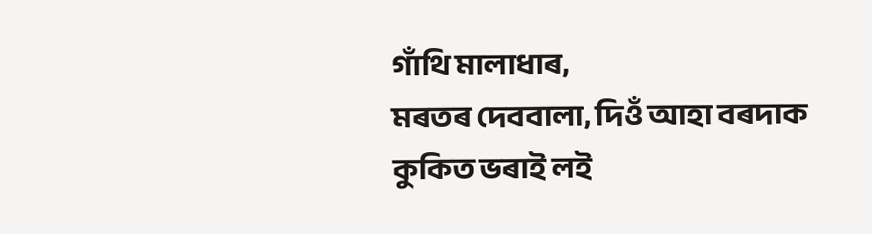গাঁথি মালাধাৰ,
মৰতৰ দেববালা, দিওঁ আহা বৰদাক
কুকিত ভৰাই লই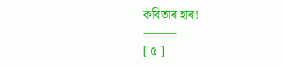কবিতাৰ হাৰ!
⸻
[ ৫ ]